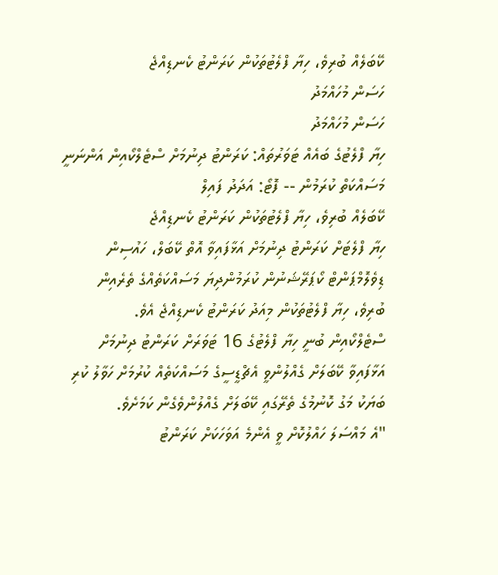ކޭބަލެއް ބުރިވެ، ހިޔާ ފްލެޓުތަކުން ކަރަންޓު ކެނޑިއްޖެ
ހަސަން މުހައްމަދު
ހަސަން މުހައްމަދު
ހިޔާ ފްލެޓުގެ ބައެއް ޓަވަރުތައް: ކަރަންޓު ދިނުމަށް ސްޓެލްކޯއިން އަންނަނީ މަސައްކަތް ކުރަމުން -- ފޮޓޯ: އަދަދު ފައިލް
ކޭބަލެއް ބުރިވެ، ހިޔާ ފްލެޓުތަކުން ކަރަންޓު ކެނޑިއްޖެ
ހިޔާ ފްލެޓަށް ކަރަންޓު ދިނުމަށް އަޅާފައިވާ އޮތް ކޭބަލް، ހައުސިން ޑިވެލޮމްޕަންޓް ކޯޕަރޭޝަނުން ކުރަމުންދިޔަ މަސައްކަތެއްގެ ތެރެއިން ބުރިވެ، ހިޔާ ފްލެޓުތަކުން މިއަދު ކަރަންޓު ކެނޑިއްޖެ އެވެ.
ސްޓެލްކޯއިން ބުނީ ހިޔާ ފްލެޓުގެ 16 ޓަވަރަށް ކަރަންޓު ދިނުމަށް އަޅާފައިވާ ކޭބަލަށް ގެއްލުންވީ އެޗްޑީސީގެ މަސައްކަތެއް ކުރުމަށް ހަވާލު ކުރި ބަޔަކު މަގު ކޮނުމުގެ ތެރޭގައި ކޭބަލަށް ގެއްލުންވެގެން ކަމަށެވެ.
"އެ މައްސަލަ ހައްލުކޮށް ވީ އެންމެ އަވަހަކަށް ކަރަންޓު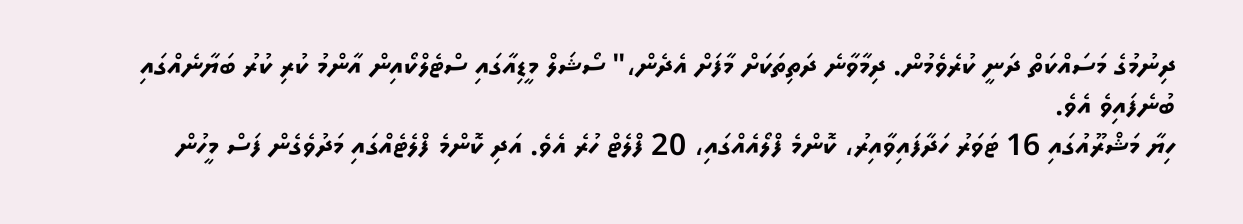ދިނުމުގެ މަސައްކަތް ދަނީ ކުރެވެމުން. ދިމާވާނެ ދަތިތަކަށް މާފަށް އެދެން،" ސޯޝަލް މީޑިއާގައި ސްޓެލްކޯއިން އާންމު ކުރި ކުރު ބަޔާނެއްގައި ބުނެފައިވެ އެވެ.
ހިޔާ މަޝްރޫއުގައި 16 ޓަވަރު ހަދާފައިވާއިރު، ކޮންމެ ފްލޯއެއްގައި، 20 ފްލެޓް ހުރެ އެވެ. އަދި ކޮންމެ ފްލެޓެއްގައި މަދުވެގެން ފަސް މީހުން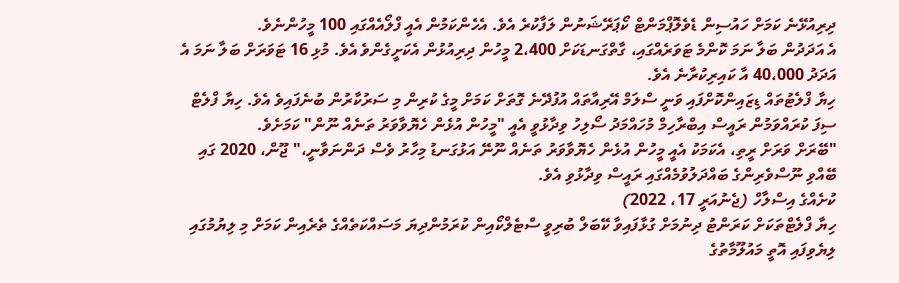ދިރިއުޅޭނެ ކަމަށް ހައުސިން ޑެވެލޮޕްމަންޓް ކޯޕަރޭޝަނުން ލަފާކުރެ އެވެ. އެހެންކަމުން އެއީ ފްލޯއެއްގައި 100 މީހުންނެވެ.
އެ އަދަދުން ބަލާ ނަމަ ކޮންމެ ޓަވަރެއްގައި، ގާތްގަނޑަކަށް 2،400 މީހުން ދިރިއުޅުން އެކަށީގެންވެ އެވެ. މުޅި 16 ޓަވަރަށް ބަލާ ނަމަ އެ އަދަދު 40،000 އާ ކައިރިކުރާނެ އެވެ.
ހިޔާ ފްލެޓުތައް ޑިޒައިންކޮށްފައި ވަނީ ސްލަމް އޭރިއާތައް އުފުދޭނެ ގޮތަށް ކަމަށް މީގެ ކުރިން މި ސަރުކާރުން ބުނެފައިވެ އެވެ. ހިޔާ ފްލެޓް ސިފަ ކުރައްވަމުން ރައީސް އިބްރާހިމް މުހައްމަދު ސޯލިހު ވިދާޅުވީ އެއީ "މީހުން އުޅެން ހެޔޮވާވަރު ތަނެއް ނޫން" ކަމަށެވެ.
"ބޭރަށް ވަރަށް ރީތި، އެކަމަކު އެއީ މީހުން އުޅެން ހެޔޮވާވަރު ތަނެއް ނޫނޭ އަޅުގަނޑު މިހާރު ވެސް ދަންނަވާނީ،" ޖޫން، 2020 ގައި ބޭއްވި ނޫސްވެރިންގެ ބައްދަލުވުމެއްގައި ރައީސް ވިދާޅުވި އެވެ.
ކުށެއްގެ އިސްލާހް (ޖެނުއަރީ 17، 2022)
ހިޔާ ފްލެޓްތަކަށް ކަރަންޓު ދިނުމަށް ގުޅާފައިވާ ކޭބަލް ބުރިވީ ސްޓެލްކޯއިން ކުރަމުންދިޔަ މަސައްކަތެއްގެ ތެރެއިން ކަމަށް މި ލިޔުމުގައި ލިޔެވިފައި އޮތީ މައުލޫމާތުގެ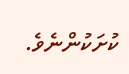ކުށަކުންނެވެ.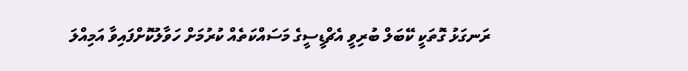ރަނގަޅު ގޮތަކީ ކޭބަލް ބުރިވީ އެޗްޑީސީގެ މަސައްކަތެއް ކުރުމަށް ހަވާލުކޮށްފައިވާ އަމިއްލަ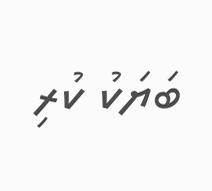ބަޔަކު ކުރި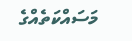މަސައްކަތެއްގެ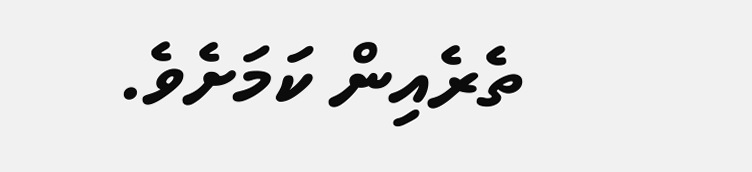ތެރެއިން ކަމަށެވެ.